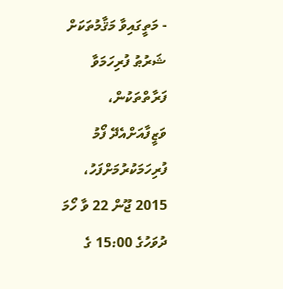- މަތީގައިވާ މަޤާމުތަކަށް ޝަރުޠު ފުރިހަމަވާ ފަރާތްތަކުން، ވަޒީފާއަށްއެދޭ ފޯމު ފުރިހަމަކުރުމަށްފަހު، 2015 ޖޫން 22 ވާ ހޯމަ ދުވަހުގެ 15:00 ގެ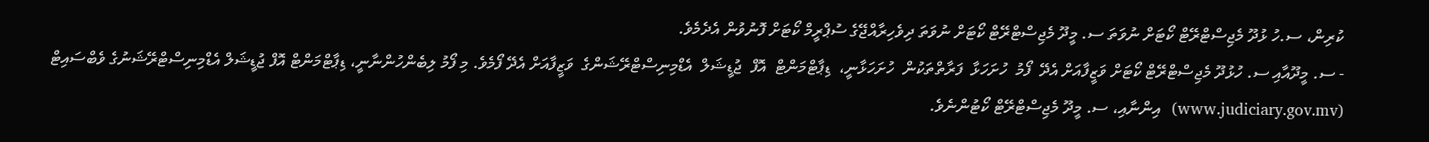ކުރިން، ސ.ހު ޅުދޫ މެޖިސްޓްރޭޓް ކޯޓަށް ނުވަތަ ސ. މީދޫ މެޖިސްޓްރޭޓް ކޯޓަށް ނުވަތަ ދިވެހިރާއްޖޭގެ ސުޕްރީމް ކޯޓަށް ފޮނުވުން އެދެމެވެ.
- ސ. މީދޫއާއި ސ. ހުޅުދޫ މެޖިސްޓްރޭޓް ކޯޓަށް ވަޒީފާއަށް އެދޭ  ފޯމު  ހުށަހަޅާ  ފަރާތްތަކުން  ހުށަހަޅާނީ،  ޑިޕާޓްމަންޓް  އޮފް  ޖުޑީޝަލް  އެޑްމިނިސްޓްރޭޝަންގެ  ވަޒީފާއަށް އެދޭ ފޯމެވެ. މި ފޯމު ލިބެންހުންނާނީ، ޑިޕާޓްމަންޓް އޮފް ޖުޑީޝަލް އެޑްމިނިސްޓްރޭޝަނުގެ ވެބްސައިޓް (www.judiciary.gov.mv)  އިންނާއި، ސ. މީދޫ މެޖިސްޓްރޭޓް ކޯޓުންނެވެ.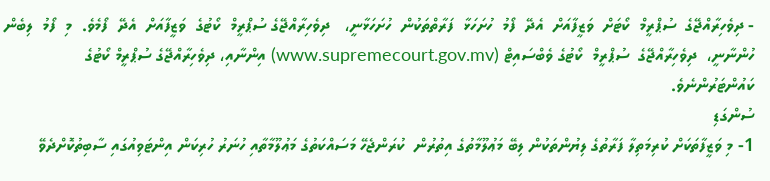- ދިވެހިރާއްޖޭގެ  ސުޕްރީމް  ކޯޓަށް  ވަޒީފާއަށް  އެދޭ  ފޯމު  ހުށަހަޅާ  ފަރާތްތަކުން  ހުށަހަޅާނީ،   ދިވެހިރާއްޖޭގެ ސުޕްރީމް  ކޯޓުގެ  ވަޒީފާއަށް  އެދޭ  ފޯމެވެ.  މި  ފޯމު  ލިބެން  ހުންނާނީ،  ދިވެހިރާއްޖޭގެ  ސުޕްރީމް  ކޯޓުގެ ވެބްސައިޓް (www.supremecourt.gov.mv) އިންނާއި، ދިވެހިރާއްޖޭގެ ސުޕްރީމް ކޯޓުގެ ކައުންޓަރުންނެވެ.
ސުންގަޑި
1- މި ވަޒީފާތަކަށް ކުރިމަތިލާ ފަރާތުގެ ލިޔުންތަކުން ލިބޭ މަޢުލޫމާތުގެ އިތުރުން  ކުރަންޖެހޭ މަސައްކަތުގެ މަޢުލޫމާތާއި ހުނަރު ހުރިކަން އިންޓަވިއުގައި ސާބިތުކޮށްދެވޭ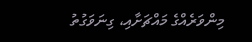މިންވަރެއްގެ މައްޗަށާއި، ގިނަވަގުތު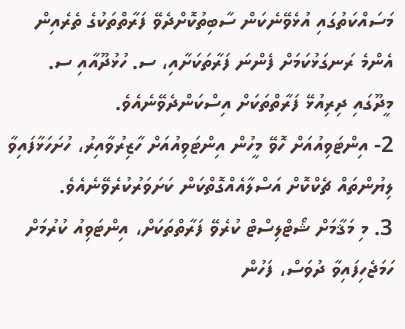މަސައްކަތުގައި އުޅެވޭނެކަން ސާބިތުކޮށްދެވޭ ފަރާތްތަކުގެ ތެރެއިން އެންމެ ރަނގަޅުކަމަށް ފެންނަ ފަރާތަކަށާއި، ސ. ހުޅުދޫއާއި ސ. މީދޫގައި ދިރިއުޅޭ ފަރާތްތަކަށް އިސްކަންދެވޭނެއެވެ.
2- އިންޓަވިއުއަށް ހޮވޭ މީހުން އިންޓަވިއުއަށް ހާޒިރުވާއިރު، ހުށަހަޅާފައިވާ ލިޔުންތައް ޗެކްކޮށް އަސްލާއެއްގޮތްކަން ކަށަވަރުކުރެވޭނެއެވެ.
3. މި މަޤާމަށް ޝޯޓްލިސްޓް ކުރެވޭ ފަރާތްތަކަށް، އިންޓަވިއު ކުރުމަށް ހަމަޖެހިފައިވާ ދުވަސް، ފަހުން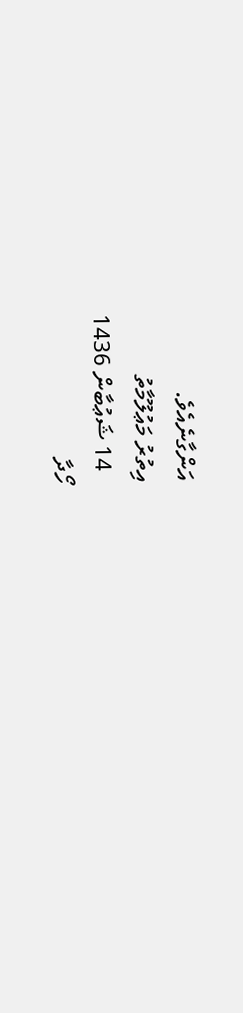އަންގާނެއެވެ.
އިތުރު މަޢުލޫމާތު
  14 ޝަޢުބާން 1436
ހޯދާ